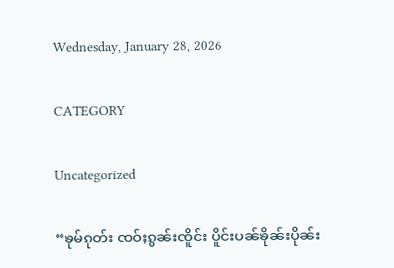Wednesday, January 28, 2026

CATEGORY

Uncategorized

“ၶုမ်ၵုတ်း ၸဝ်ႈၵွၼ်းၸိူင်း ပိူင်းပၼ်ၶိုၼ်းပိုၼ်း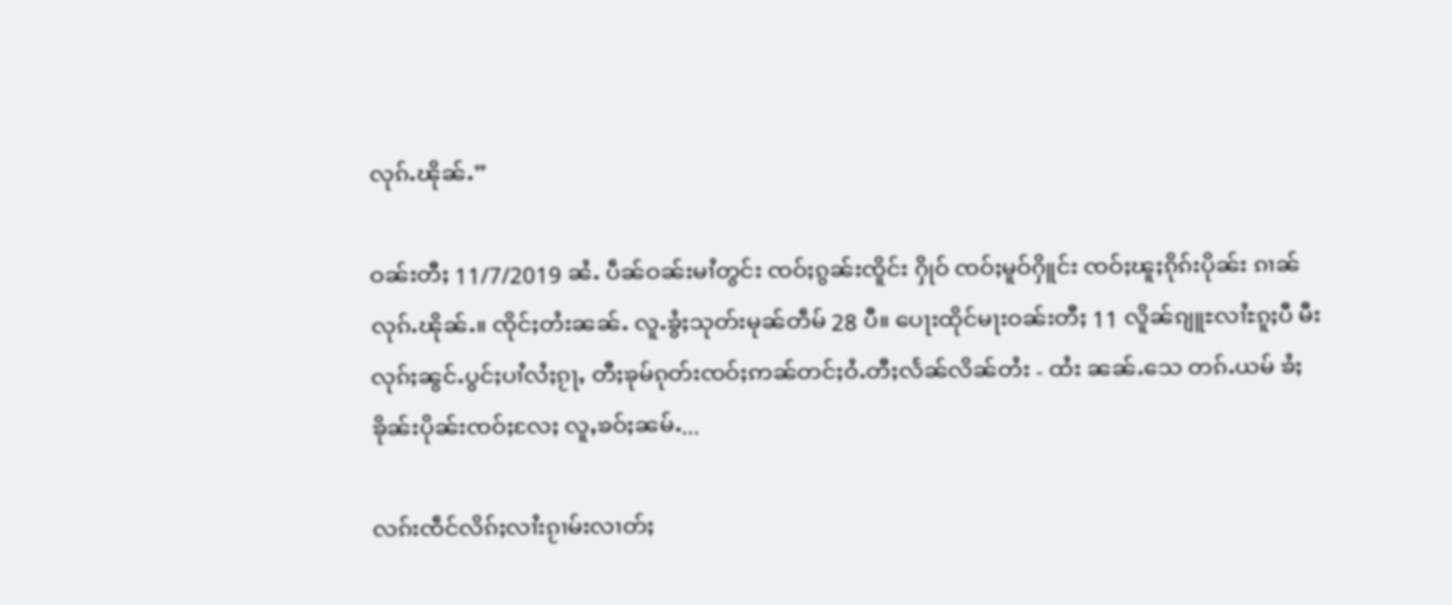လုၵ်ႉၽိုၼ်ႉ”

ဝၼ်းတီႈ 11/7/2019 ၼႆႉ ပဵၼ်ဝၼ်းမၢႆတွင်း ၸဝ်ႈၵွၼ်းၸိူင်း ႁိုဝ် ၸဝ်ႈမူဝ်ႁိူင်း ၸဝ်ႈၽူႈၵိုၵ်းပိုၼ်း ၵၢၼ်လုၵ်ႉၽိုၼ်ႉ။ ၸိုင်ႈတႆးၼၼ်ႉ လူႉၶွႆႈသုတ်းမုၼ်တဵမ် 28 ပီ။ ပေႃးထိုင်မႃးဝၼ်းတီႈ 11 လိူၼ်ၵျူႊလၢႆႊၵူႈပီ မီးလုၵ်ႈၼွင်ႉပွင်ႈပၢႆလႆႈၵႂႃႇ တီႈၶုမ်ၵုတ်းၸဝ်ႈဢၼ်တင်ႈဝႆႉတီႈလႅၼ်လိၼ်တႆး - ထႆး ၼၼ်ႉသေ တၵ်ႉယမ် ၶႆႈၶိုၼ်းပိုၼ်းၸဝ်ႈလႄႈ လူႇၶဝ်ႈၼမ်ႉ...

လၵ်းၸဵင်လိၵ်ႈလၢႆးၵႂၢမ်းလၢတ်ႈ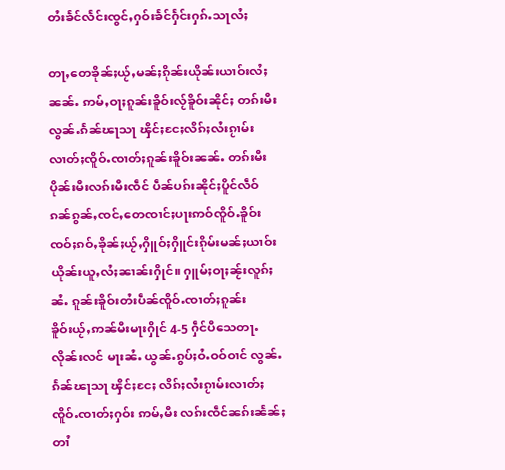တႆးၶႅင်လႅင်းၸွင်ႇႁဝ်းၶႅင်ႁႅင်းႁၵ်ႉသႃလႆႈ

တႃႇတေၶိုၼ်ႈယႂ်ႇမၼ်ႈၵိုၼ်းယိုၼ်းယၢဝ်းလႆႈၼၼ်ႉ ဢမ်ႇဝႃႈၵူၼ်းၶိူဝ်းလႂ်ၶိူဝ်းၼိုင်ႈ တၵ်းမီးလွၼ်ႉၵႅၼ်ၽႃသႃ ၾိင်ႈငႄႈလိၵ်ႈလႆးၵႂၢမ်းလၢတ်ႈၸိူဝ်ႉၸၢတ်ႈၵူၼ်းၶိူဝ်းၼၼ်ႉ တၵ်းမီးပိုၼ်းမီးလၵ်းမီးၸဵင် ပဵၼ်ပၵ်းၼိုင်ႈပိူင်လဵဝ် ၵၼ်ၵွၼ်ႇၸင်ႇတေၸၢင်ႈပႃးဢဝ်ၸိူဝ်ႉၶိူဝ်းၸဝ်ႈၵဝ်ႇၶိုၼ်ႈယႂ်ႇႁိူဝ်ႈႁိူင်းၵိုမ်းမၼ်ႈယၢဝ်းယိုၼ်းယူႇလႆႈၼၢၼ်းႁိုင်။ ႁူမ်ႈဝႃႈၼႂ်းလူၵ်ႈၼႆႉ ၵူၼ်းၶိူဝ်းတႆးပဵၼ်ၸိူဝ်ႉၸၢတ်ႈၵူၼ်းၶိူဝ်းယႂ်ႇဢၼ်မီးမႃးႁိုင် 4-5 ႁဵင်ပီသေတႃႉ လိုၼ်းလင် မႃးၼႆႉ ယွၼ်ႉၵွပ်ႈဝႆႉဝဝ်ဝၢင် လွၼ်ႉၵႅၼ်ၽႃသႃ ၾိင်ႈငႄႈ လိၵ်ႈလႆးၵႂၢမ်းလၢတ်ႈၸိူဝ်ႉၸၢတ်ႈႁဝ်း ဢမ်ႇမီး လၵ်းၸဵင်ၼၵ်းၼႅၼ်ႈတၢႆ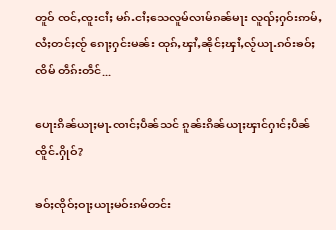တူဝ် ၸင်ႇၸူးငၢႆႈ မၵ်ႉငၢႆႈသေလူမ်လၢမ်ၵၼ်မႃး လူၺ်ႈႁဝ်းဢမ်ႇလႆႈတင်ႈၸႂ် ၵေႃႈႁင်းမၼ်း ထုၵ်ႇၾၢႆႇၼိုင်ႈၾၢႆႇလႂ်ယႃႉၵဝ်းၶဝ်ႈၸိမ် တဵၵ်းတဵင်...

ပေႃးၵိၼ်ယႃႈမႃႉၸၢင်ႈပဵၼ်သင် ၵူၼ်းၵိၼ်ယႃႈၾၢင်ႁၢင်ႈပဵၼ်ၸိူင်ႉႁိုဝ်?

ၶဝ်ႈၸိုဝ်ႈဝႃႈယႃႈမဝ်းၵမ်တင်း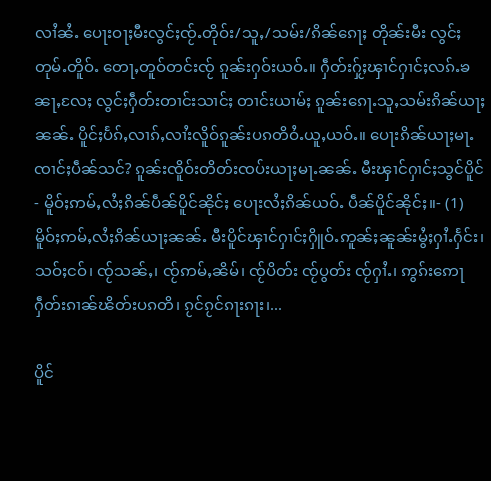လၢႆၼႆႉ ပေႃးဝႃႈမီးလွင်ႈၸႂ်ႉတိုဝ်း/သူႇ/သမ်း/ၵိၼ်ၵေႃႈ တိုၼ်းမီး လွင်ႈတုမ်ႉတိူဝ်ႉ တေႃႇတူဝ်တင်းၸႂ် ၵူၼ်းႁဝ်းယဝ်ႉ။ ႁဵတ်းႁႂ်ႈၾၢင်ႁၢင်ႈလၵ်ႉၶၼႃႇလႄႈ လွင်ႈႁဵတ်းတၢင်းသၢင်ႈ တၢင်းယၢမ်ႈ ၵူၼ်းၵေႃႉသူႇသမ်းၵိၼ်ယႃႈၼၼ်ႉ ပိူင်ႈပႅၵ်ႇလၢၵ်ႇလၢႆးလိူဝ်ၵူၼ်းပၵတိဝႆႉယူႇယဝ်ႉ။ ပေႃးၵိၼ်ယႃႈမႃႉၸၢင်ႈပဵၼ်သင်? ၵူၼ်းၸိူဝ်းတိတ်းၸပ်းယႃႈမႃႉၼၼ်ႉ မီးၾၢင်ႁၢင်ႈသွင်ပိူင်- မိူဝ်ႈဢမ်ႇလႆႈၵိၼ်ပဵၼ်ပိူင်ၼိုင်ႈ ပေႃးလႆႈၵိၼ်ယဝ်ႉ ပဵၼ်ပိူင်ၼိုင်ႈ။- (1)မိူဝ်ႈဢမ်ႇလႆႈၵိၼ်ယႃႈၼၼ်ႉ မီးပိူင်ၾၢင်ႁၢင်ႈႁိူဝ်ႉဢူၼ်ႈၼူၼ်းမွႆႈႁၢႆႉႁႅင်း၊ သဝ်ႈငဝ်၊ ၸႂ်သၼ်ႇ၊ ၸႂ်ဢမ်ႇၼိမ်၊ ၸႂ်ပိတ်း ၸႂ်ပွတ်း ၸႂ်ႁၢႆႉ၊ ဢွၵ်းဢေႃႁဵတ်းၵၢၼ်ၽိတ်းပၵတိ၊ ၵႂင်ၵႂင်ၵႃးၵႃး၊...

ပိူင်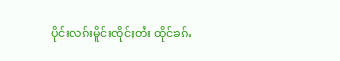ပိုင်းလၵ်းမိူင်းၸိုင်ႈတႆး ထိုင်ၶၵ်ႉ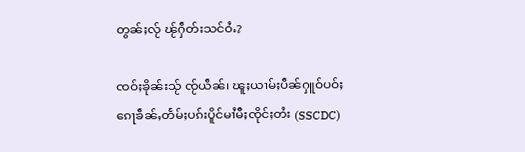တွၼ်ႈလႂ် ၽႂ်ႁဵတ်းသင်ဝႆႉ?

ၸဝ်ႈၶိုၼ်းသႂ် ၸႂ်ယဵၼ်၊ ၽူႈယၢမ်ႈပဵၼ်ႁူဝ်ပဝ်ႈ ၵေႃၶဵၼ်ႇတႅမ်ႈပၵ်းပိူင်မၢႆမီႈၸိုင်ႈတႆး (SSCDC)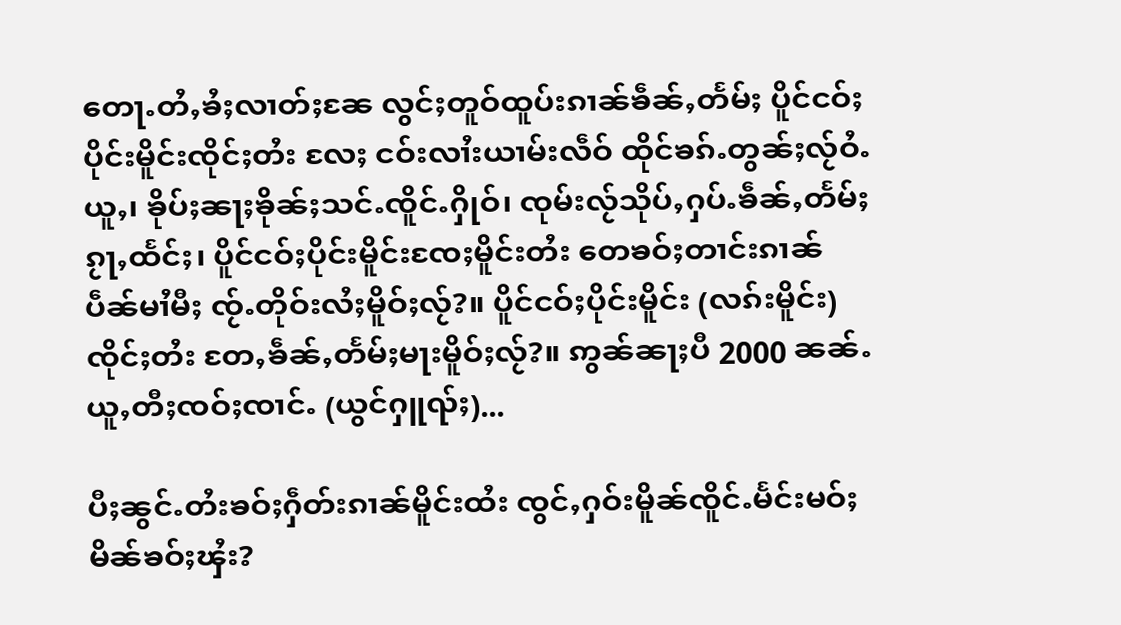တေႃႉတႆႇၶႆႈလၢတ်ႈၼႄ လွင်ႈတူဝ်ထူပ်းၵၢၼ်ၶဵၼ်ႇတႅမ်ႈ ပိူင်ငဝ်ႈပိုင်းမိူင်းၸိုင်ႈတႆး လႄႈ ငဝ်းလၢႆးယၢမ်းလဵဝ် ထိုင်ၶၵ်ႉတွၼ်ႈလႂ်ဝႆႉယူႇ၊ ၶိုပ်ႈၼႃႈၶိုၼ်ႈသင်ႉၸိူင်ႉႁိုဝ်၊ ၸုမ်းလႂ်သိုပ်ႇႁပ်ႉၶဵၼ်ႇတႅမ်ႈ ၵႂႃႇထႅင်ႈ၊ ပိူင်ငဝ်ႈပိုင်းမိူင်းၸႄႈမိူင်းတႆး တေၶဝ်ႈတၢင်းၵၢၼ် ပဵၼ်မၢႆမီႈ ၸႂ်ႉတိုဝ်းလႆႈမိူဝ်ႈလႂ်?။ ပိူင်ငဝ်ႈပိုင်းမိူင်း (လၵ်းမိူင်း)ၸိုင်ႈတႆး တႄႇၶဵၼ်ႇတႅမ်ႈမႃးမိူဝ်ႈလႂ်?။ ဢွၼ်ၼႃႈပီ 2000 ၼၼ်ႉ ယူႇတီႈၸဝ်ႈၸၢင်ႉ (ယွင်ႁူၺ်ႈ)...

ပီႈၼွင်ႉတႆးၶဝ်ႈႁဵတ်းၵၢၼ်မိူင်းထႆး ၸွင်ႇႁဝ်းမိူၼ်ၸိူင်ႉမႅင်းမဝ်ႈမိၼ်ၶဝ်ႈၾႆး?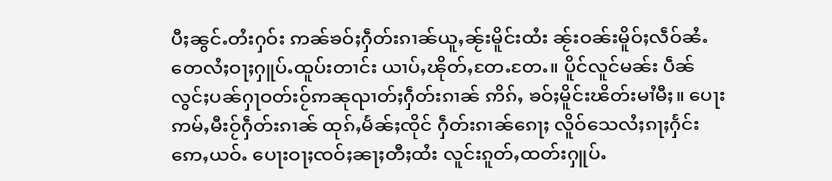ပီႈၼွင်ႉတႆးႁဝ်း ဢၼ်ၶဝ်ႈႁဵတ်းၵၢၼ်ယူႇၼႂ်းမိူင်းထႆး ၼႂ်းဝၼ်းမိူဝ်ႈလဵဝ်ၼႆႉ တေလႆႈဝႃႈႁူပ်ႉထူပ်းတၢင်း ယၢပ်ႇၽိုတ်ႇတႄႉတႄႉ။ ပိူင်လူင်မၼ်း ပဵၼ်လွင်ႈပၼ်ႁႃဝတ်းဝႂ်ဢၼုၺၢတ်ႈႁဵတ်းၵၢၼ် ဢိၵ်ႇ ၶဝ်ႈမိူင်းၽိတ်းမၢႆမီႈ။ ပေႃးဢမ်ႇမီးဝႂ်ႁဵတ်းၵၢၼ် ထုၵ်ႇမႅၼ်ႈၸိုင် ႁဵတ်းၵၢၼ်ၵေႃႈ လိူဝ်သေလႆႈၵႃႈႁႅင်းဢေႇယဝ်ႉ ပေႃးဝႃႈၸဝ်ႈၼႃႈတီႈထႆး လူင်းၵူတ်ႇထတ်းႁူပ်ႉ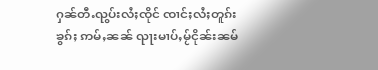ႁၼ်တီႉၺွပ်းလႆႈၸိုင် ၸၢင်ႈလႆႈတူၵ်းၶွၵ်ႈ ဢမ်ႇၼၼ် ၺႃးမၢပ်ႇမႂ်ငိုၼ်းၼမ်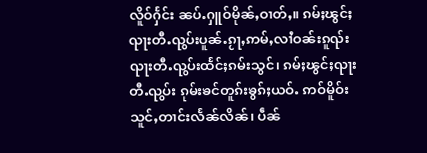လိူဝ်ႁႅင်း ၼပ်ႉႁူဝ်မိုၼ်ႇဝၢတ်ႇ။ ၵမ်ႈၽွင်ႈၺႃးတီႉၺွပ်းပူၼ်ႉၵႂႃႇဢမ်ႇလၢႆဝၼ်းၵူၺ်း ၺႃးတီႉၺွပ်းထႅင်ႈၵမ်းသွင်၊ ၵမ်ႈၽွင်ႈၺႃးတီႉၺွပ်း ၵုမ်းၶင်တူၵ်းၶွၵ်ႈယဝ်ႉ ဢဝ်မိူဝ်းသူင်ႇတၢင်းလႅၼ်လိၼ်၊ ပဵၼ်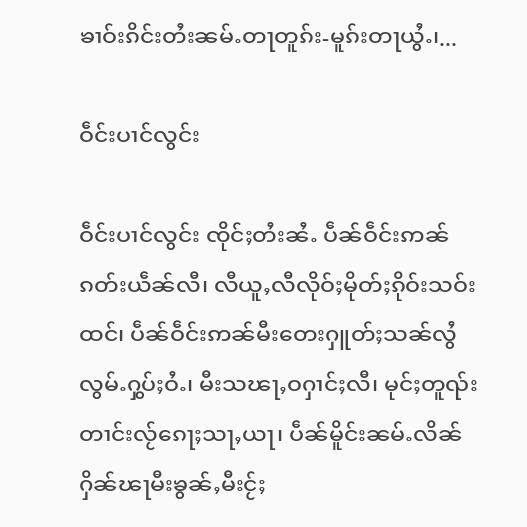ၶၢဝ်းၵိင်းတႆးၼမ်ႉတႃတူၵ်း-မူၵ်းတႃယွႆႉ၊...

ဝဵင်းပၢင်လွင်း

ဝဵင်းပၢင်လွင်း ၸိုင်ႈတႆးၼႆႉ ပဵၼ်ဝဵင်းဢၼ်ၵတ်းယဵၼ်လီ၊ လီယူႇလီလိုဝ်ႈမိုတ်ႈၵိုဝ်းသဝ်းထင်၊ ပဵၼ်ဝဵင်းဢၼ်မီးတေးႁူတ်ႈသၼ်လွႆလွမ်ႉႁွပ်ႈဝႆႉ၊ မီးသၽႃႇဝႁၢင်ႈလီ၊ မုင်ႈတူၺ်းတၢင်းလႂ်ၵေႃႈသႃႇယႃ၊ ပဵၼ်မိူင်းၼမ်ႉလိၼ်ႁိၼ်ၽႃမီးၶွၼ်ႇမီးငႂ်ႈ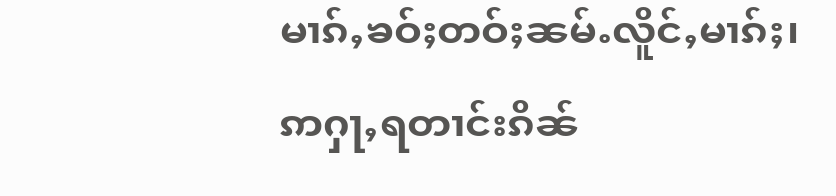မၢၵ်ႇၶဝ်ႈတဝ်ႈၼမ်ႉလိူင်ႇမၢၵ်ႈ၊ ဢႁႃႇရတၢင်းၵိၼ်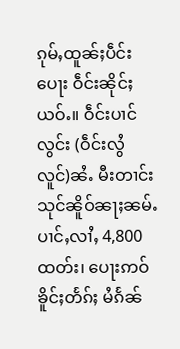ၵုမ်ႇထူၼ်ႈပဵင်းပေႃး ဝဵင်းၼိုင်ႈယဝ်ႉ။ ဝဵင်းပၢင်လွင်း (ဝဵင်းလွႆလူင်)ၼႆႉ မီးတၢင်းသုင်ၼိူဝ်ၼႃႈၼမ်ႉပၢင်ႇလၢႆႇ 4,800 ထတ်း၊ ပေႃးဢဝ်ၶိူင်ႈတႅၵ်ႈ မႆၵႅၼ်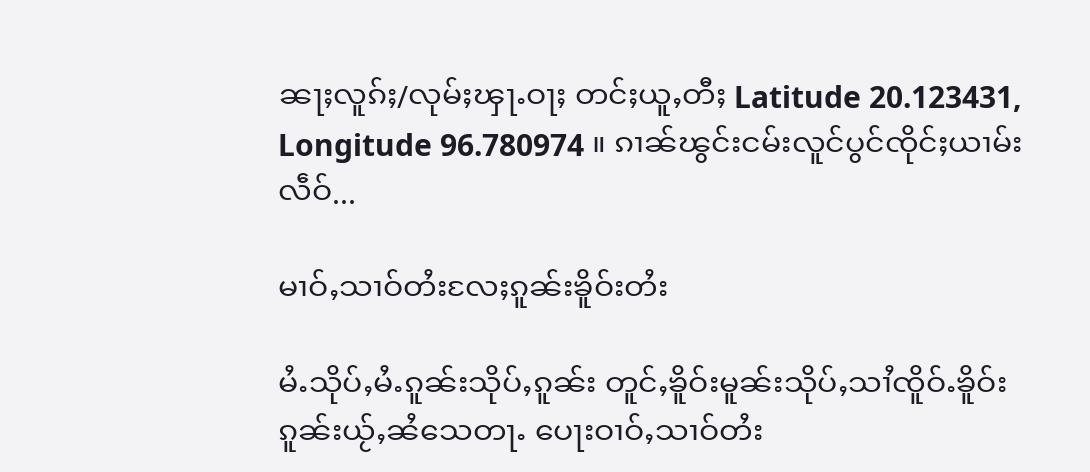ၼႃႈလူၵ်ႈ/လုမ်ႈၾႃႉဝႃႈ တင်ႈယူႇတီႈ Latitude 20.123431, Longitude 96.780974 ။ ၵၢၼ်ၽွင်းငမ်းလူင်ပွင်ၸိုင်ႈယၢမ်းလဵဝ်...

မၢဝ်ႇသၢဝ်တႆးလႄႈၵူၼ်းၶိူဝ်းတႆး

မႆႉသိုပ်ႇမႆႉၵူၼ်းသိုပ်ႇၵူၼ်း တူင်ႇၶိူဝ်းမူၼ်းသိုပ်ႇသၢႆၸိူဝ်ႉၶိူဝ်းၵူၼ်းယႂ်ႇၼႆသေတႃႉ ပေႃးဝၢဝ်ႇသၢဝ်တႆး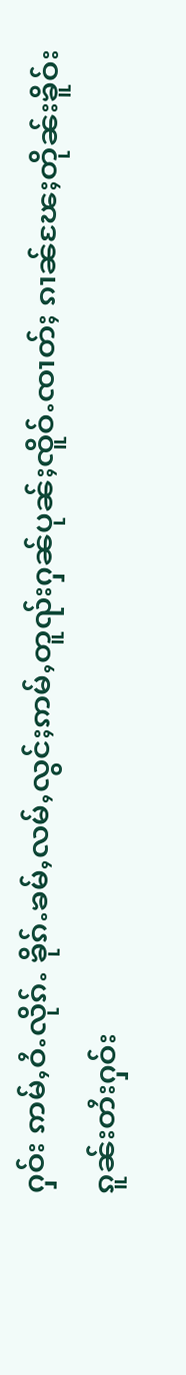ႁဝ်း ဢမ်ႇဝႆႉလိုၵ်ႉ ၶိုၵ်ႉၶမ်ႇလမ်ႇလွင်ႈဢမ်ႇတူၺ်းႁၼ်ပုၼ်ႈၸိူဝ်ႉၸၢတ်ႈ ၵၢၼ်ၽႄႈတိုၼ်းၶိူဝ်းၵူၼ်းတႆးႁဝ်း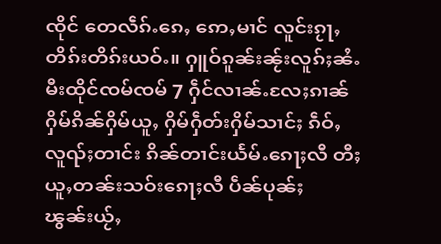ၸိုင် တေလဵၵ်ႉၵေႇ ဢေႇမၢင် လူင်းၵႂႃႇတိၵ်းတိၵ်းယဝ်ႉ။ ႁူဝ်ၵူၼ်းၼႂ်းလူၵ်ႈၼႆႉ မီးထိုင်ၸမ်ၸမ် 7 ႁဵင်လၢၼ်ႉလႄႈၵၢၼ်ႁိမ်ၵိၼ်ႁိမ်ယူႇ ႁိမ်ႁဵတ်းႁိမ်သၢင်ႈ ၵဵဝ်ႇလူၺ်ႈတၢင်း ၵိၼ်တၢင်းယႅမ်ႉၵေႃႈလီ တီႈယူႇတၼ်းသဝ်းၵေႃႈလီ ပဵၼ်ပုၼ်ႈၽွၼ်းယႂ်ႇ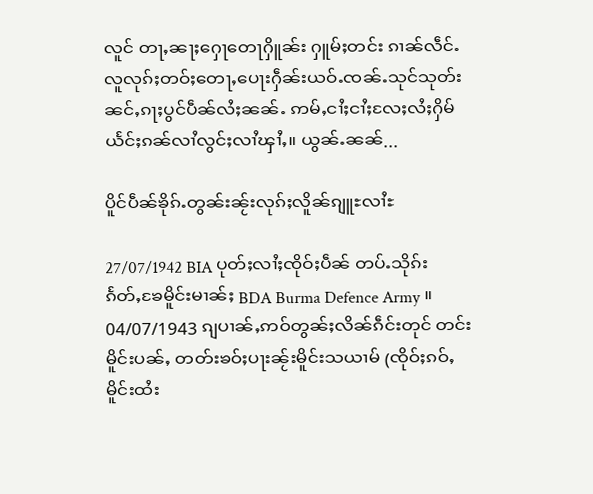လူင် တႃႇၼႃႈႁေႃတေႃႁိူၼ်း ႁူမ်ႈတင်း ၵၢၼ်လဵင်ႉလူလုၵ်ႈတဝ်ႈတေႃႇပေႃးႁဵၼ်းယဝ်ႉၸၼ်ႉသုင်သုတ်း ၼင်ႇၵႃႈပွင်ပဵၼ်လႆႈၼၼ်ႉ ဢမ်ႇငၢႆႈငၢႆႈလႄႈလႆႈႁိမ် ယႅင်ႈၵၼ်လၢႆလွင်ႈလၢႆၾၢႆႇ။ ယွၼ်ႉၼၼ်...

ပိူင်ပဵၼ်ၶိုၵ်ႉတွၼ်းၼႂ်းလုၵ်ႈလိူၼ်ၵျူႊလၢႆႊ

27/07/1942 BIA ပုတ်ႈလၢႆႈၸိုဝ်ႈပဵၼ် တပ်ႉသိုၵ်းၵႅတ်ႇၶႄမိူင်းမၢၼ်ႈ BDA Burma Defence Army ။ 04/07/1943 ၵျပၢၼ်ႇဢဝ်တွၼ်ႈလိၼ်ၵဵင်းတုင် တင်းမိူင်းပၼ်ႇ တတ်းၶဝ်ႈပႃးၼႂ်းမိူင်းသယၢမ် (ၸိုဝ်ႈၵဝ်ႇမိူင်းထႆး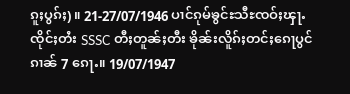ၵူႈပွၵ်ႈ)။ 21-27/07/1946 ပၢင်ၵုမ်ၶွင်ႊသီႊၸဝ်ႈၾႃႉၸိုင်ႈတႆး SSSC တီႈတူၼ်ႈတီး ၶိုၼ်းလိူၵ်ႈတင်ႈၵေႃပွင်ၵၢၼ် 7 ၵေႃႉ။ 19/07/1947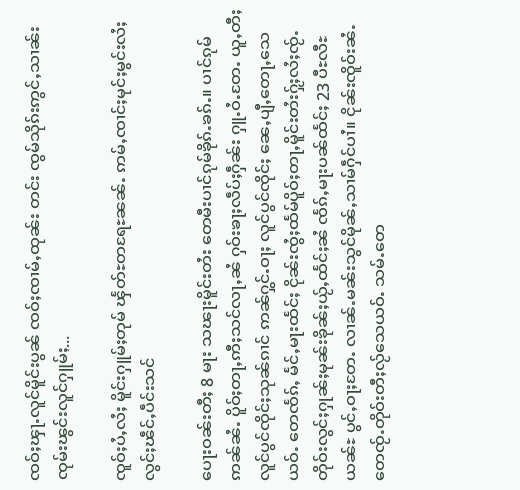ၸဝ်ႈၾႃႉလူင်မိူင်းပွၼ် ၸဝ်ႈၸၢမ်ႇထုၼ်း တင်း ၸွမ်သိုၵ်းဢွင်ႇသၢၼ်း ၸုမ်းၽွင်းလူင်ႁူမ်ႈ...

ၸူဝ်ႈပႆႇလႆႈ မိူင်းႁူမ်ႈတုမ် ၾႅတ်ႊတရႄႊၼၼ်ႉ ဢမ်ႇၸၢင်ႈမုင်ႈမွင်းလႆႈလွင်ႈၽဵင်ႇပဵင်းသင်

ပေႃးဝၼ်းတီႈ 8 မႃး သၽႃးမိူင်းတႆး တေမီးပၢင်ၵုမ်ၶိုၵ်ႉၶၵ်ႉ။ ပၢင်ၵုမ်ဢၼ်ၼႆႉ ပိူဝ်ႈတႃႇဢီႈသင်လႃႇၼႆ ႁဝ်းၶႃႈလဵပ်ႈႁဵၼ်း ႁူႉဝႆႉတႄႉ ယူႇတီႈလူင်ပွင်ၸိုင်ႈသုၼ်ၵၢင် ဢၼ်ႁွင်ႉဝႃႈ လူင်ပွင်ၸိုင်ႈ ၼေႇပျီႇတေႃႇသေယဝ်ႉ တေၸႅၵ်ႇ မႅင်ႇမႃးထႅင်ႈ ငိုၼ်းၸွႆႈထႅမ်ပိူဝ်ႈတႃႇမိူင်းတႆးႁႂ်ႈလႆႈၸႂ်ႉတိုဝ်းလွင်ႈႁုၼ်ႈမုၼ်းၶိုၼ်ႈယႂ်ႇထႅင်ႈၼႆ ၸႅၵ်ႇမႃးပၼ်ထႅင်ႈ 23 ပီႊလီႊယၼ်ႊ ပွင်ႇဝႃႈတႄႉ လၢၼ်ႉမၼ်းသွင်မိုၼ်ႇသၢမ်ႁဵင်ပၢႆ။ ငိုၼ်းၸိူဝ်းၼႆႉ တေၸႂ်ႉတိုဝ်းတီႈလႂ်သေယဝ်ႉ သမ်ႉတေ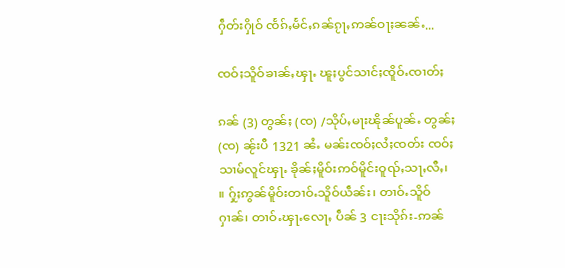ႁဵတ်းႁိုဝ် ၸႅၵ်ႇမႅင်ႇၵၼ်ၵႂႃႇဢၼ်ဝႃႈၼၼ်ႉ...

ၸဝ်ႈသိူဝ်ၶၢၼ်ႇၾႃႉ ၽူႈပွင်သၢင်ႈၸိူဝ်ႉၸၢတ်ႈ

ၵၼ် (3) တွၼ်ႈ (ၸ) /သိုပ်ႇမႃးၽိုၼ်ပူၼ်ႉ တွၼ်ႈ (ၸ) ၼႂ်းပီ 1321 ၼႆႉ မၼ်းၸဝ်ႈလႆႈၸတ်း ၸဝ်ႈသၢမ်လူင်ၾႃႉ ၶိုၼ်ႈမိူဝ်းဢဝ်မိူင်းဝူၺ်ႇသႃႇလီႇ၊ ။ ႁႂ်ႈဢွၼ်မိူဝ်းတၢဝ်ႉသိူဝ်ယဵၼ်း၊ တၢဝ်ႉသိူဝ်ႁၢၼ်၊ တၢဝ်ႉၾႃႉလေႃႇ ပဵၼ် 3 ငႃးသိုၵ်း-ဢၼ်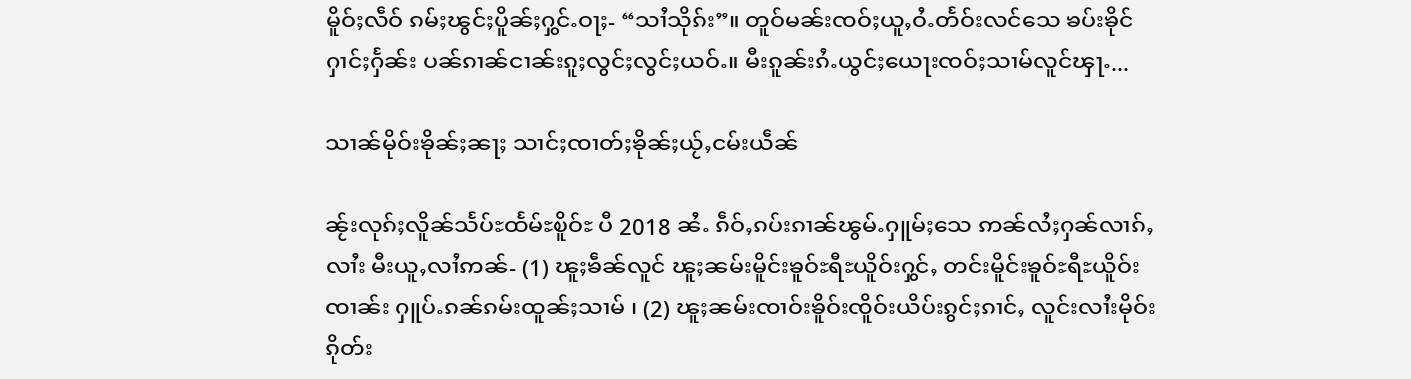မိူဝ်ႈလဵဝ် ၵမ်ႈၽွင်ႈပိူၼ်ႈႁွင်ႉဝႃႈ- “သၢႆသိုၵ်း”။ တူဝ်မၼ်းၸဝ်ႈယူႇဝႆႉတႅဝ်းလင်သေ ၶပ်းၶိုင်ႁၢင်ႈႁႅၼ်း ပၼ်ၵၢၼ်ငၢၼ်းၵူႈလွင်ႈလွင်ႈယဝ်ႉ။ မီးၵူၼ်းၵႆႉယွင်ႈယေႃးၸဝ်ႈသၢမ်လူင်ၾႃႉ...

သၢၼ်မိုဝ်းၶိုၼ်ႈၼႃႈ သၢင်ႈၸၢတ်ႈၶိုၼ်ႈယႂ်ႇငမ်းယဵၼ်

ၼႂ်းလုၵ်ႈလိူၼ်သႅပ်ႊထႅမ်ႊၿိူဝ်ႊ ပီ 2018 ၼႆႉ ၵဵဝ်ႇၵပ်းၵၢၼ်ၽွမ်ႉႁူမ်ႈသေ ဢၼ်လႆႈႁၼ်လၢၵ်ႇလၢႆး မီးယူႇလၢႆဢၼ်- (1) ၽူႈၶဵၼ်လူင် ၽူႈၼမ်းမိူင်းၶူဝ်ႊရီႊယိူဝ်းႁွင်ႇ တင်းမိူင်းၶူဝ်ႊရီႊယိူဝ်းၸၢၼ်း ႁူပ်ႉၵၼ်ၵမ်းထူၼ်ႈသၢမ် ၊ (2) ၽူႈၼမ်းၸၢဝ်းၶိူဝ်းၸိူဝ်းယိပ်းၵွင်ႈၵၢင်ႇ လူင်းလၢႆးမိုဝ်းၵိုတ်း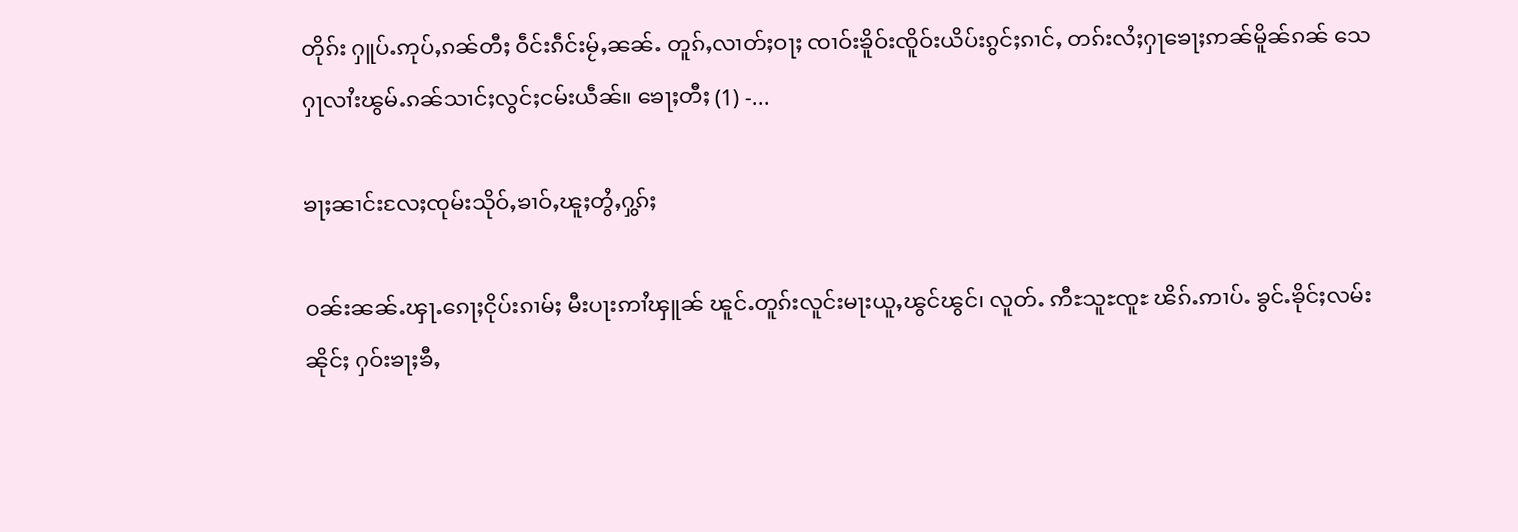တိုၵ်း ႁူပ်ႉဢုပ်ႇၵၼ်တီႈ ဝဵင်းၵဵင်းမႂ်ႇၼၼ်ႉ တူၵ်ႇလၢတ်ႈဝႃႈ ၸၢဝ်းၶိူဝ်းၸိူဝ်းယိပ်းၵွင်ႈၵၢင်ႇ တၵ်းလႆႈႁႃၶေႃႈဢၼ်မိူၼ်ၵၼ် သေႁႃလၢႆးၽွမ်ႉၵၼ်သၢင်ႈလွင်ႈငမ်းယဵၼ်။ ၶေႃႈတီႈ (1) -...

ၶႃႈၼၢင်းလႄႈၸုမ်းသိုဝ်ႇၶၢဝ်ႇၽူႈတွႆႇႁွၵ်ႈ

ဝၼ်းၼၼ်ႉၾႃႉၵေႃႈငိုပ်းၵၢမ်ႈ မီးပႃးဢၢႆၾူၼ် ၽူင်ႉတူၵ်းလူင်းမႃးယူႇၽွင်ၽွင်၊ လူတ်ႉ ဢီႊသူႊၸူႊ ၽိၵ်ႉဢၢပ်ႉ ၶွင်ႉၶိုင်ႈလမ်းၼိုင်ႈ ႁဝ်းၶႃႈၶီႇ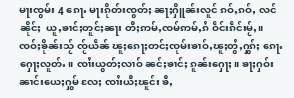မႃးၸွမ်း 4 ၵေႃႉ မႃးၵိုတ်းၸွတ်ႈ ၼႃႈႁိူၼ်းလူင် ၵဝ်ႇၵဝ်ႇ လင်ၼိုင်ႈ  ယူႇၶၢင်ႈတူင်ႈၼႃး တီႈဢမ်ႇၸမ်ဢမ်ႇၵႆ ဝဵင်းၵဵင်းမႂ်ႇ။ ၸဝ်ႈၶိုၼ်းသႂ် ၸႂ်ယဵၼ် ၽူႈၵေႃႈတင်ႈၸုမ်းၶၢဝ်ႇၽူႈတွႆႇႁွၵ်ႈ ၵေႃႉႁေႃႈလူတ်ႉ။ ၸၢႆးယွတ်ႈလၢဝ် ၼင်ႈၶၢင်ႈ ၵူၼ်းႁေႃႈ။ ၶႃႈႁဝ်းၼၢင်းယေႈႁွမ် လႄႈ ၸၢႆးယီႈၽူင်း ၶီႇ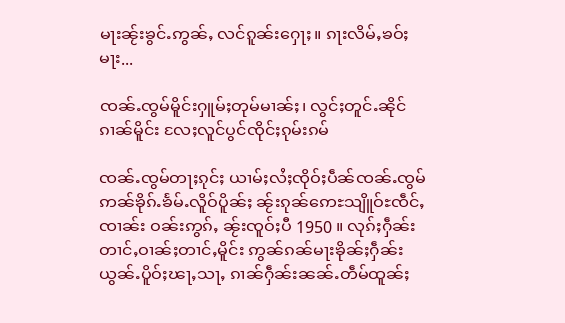မႃးၼႂ်းၶွင်ႉဢွၼ်ႇ လင်ၵူၼ်းႁေႃႈ။ ၵႃးလိမ်ႇၶဝ်ႈ မႃး...

ၸၼ်ႉၸွမ်မိူင်းႁူမ်ႈတုမ်မၢၼ်ႈ၊ လွင်ႈတူင်ႉၼိုင်ၵၢၼ်မိူင်း လႄႈလူင်ပွင်ၸိုင်ႈၵုမ်းၵမ်

ၸၼ်ႉၸွမ်တႃႈၵုင်ႈ ယၢမ်ႈလႆႈၸိုဝ်ႈပဵၼ်ၸၼ်ႉၸွမ်ဢၼ်ၶိုၵ်ႉၶႅမ်ႉလိူဝ်ပိူၼ်ႈ ၼႂ်းၵုၼ်ဢေႊသျိူဝ်ႊၸဵင်ႇၸၢၼ်း ဝၼ်းဢွၵ်ႇ ၼႂ်းၸူဝ်ႈပီ 1950 ။ လုၵ်ႈႁဵၼ်းတၢင်ႇဝၢၼ်ႈတၢင်ႇမိူင်း ဢွၼ်ၵၼ်မႃးၶိုၼ်ႈႁဵၼ်း ယွၼ်ႉပိူဝ်ႈၽႃႇသႃႇ ၵၢၼ်ႁဵၼ်းၼၼ်ႉတဵမ်ထူၼ်ႈ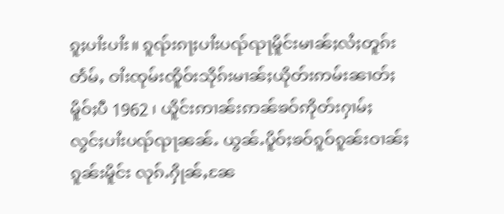ၵူႈပၢႆးပၢႆး။ ၵူၺ်းၵႃႈပၢႆးပၺ်ၺႃမိူင်းမၢၼ်ႈလႆႈတူၵ်းတႅမ်ႇ ဝၢႆးၸုမ်းၸိူဝ်းသိုၵ်းမၢၼ်ႈယိုတ်းဢမ်းၼၢတ်ႈမိူဝ်ႈပီ 1962 ၊ ယိူင်းဢၢၼ်းဢၼ်ၶဝ်ဢိုတ်းႁၢမ်ႈ လွင်ႈပၢႆးပၺ်ၺႃၼၼ်ႉ ယွၼ်ႉပိူဝ်ႈၶဝ်ၵူဝ်ၵူၼ်းဝၢၼ်ႈၵူၼ်းမိူင်း လုၵ်ႉႁိုၼ်ႇၼႄ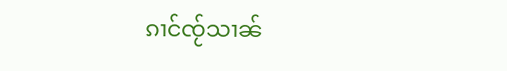ၵၢင်ၸႂ်သၢၼ်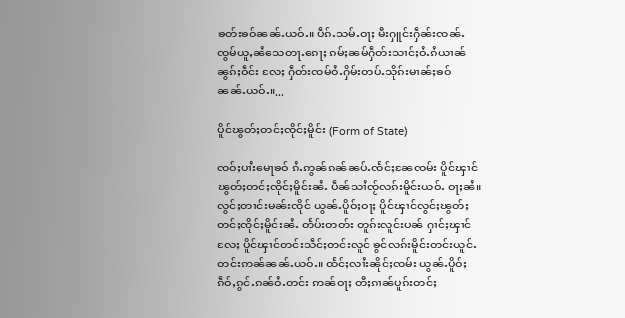ၶတ်းၶဝ်ၼၼ်ႉယဝ်ႉ။ ပဵၵ်ႉသမ်ႉဝႃႈ မီးႁူင်းႁဵၼ်းၸၼ်ႉၸွမ်ယူႇၼႆသေတႃႉၵေႃႈ ၵမ်ႈၼမ်ႁဵတ်းသၢင်ႈဝႆႉၵႆယၢၼ်ၼွၵ်ႈဝဵင်း လႄႈ ႁဵတ်းၸမ်ဝႆႉႁိမ်းတပ်ႉသိုၵ်းမၢၼ်ႈၶဝ် ၼၼ်ႉယဝ်ႉ။...

ပိူင်ၽွတ်ႈတင်ႈၸိုင်ႈမိူင်း (Form of State)

ၸဝ်ႈပၢႆးမေႃၶဝ် ၵႆႉဢွၼ်ၵၼ်ၼပ်ႉၸႅင်ႈၼႄၸမ်း ပိူင်ၾၢင်ၽွတ်ႈတင်ႈၸိုင်ႈမိူင်းၼႆႉ ပဵၼ်သၢႆၸႂ်လၵ်းမိူင်းယဝ်ႉ ဝႃႈၼႆ။ လွင်ႈတၢင်းမၼ်းၸိုင် ယွၼ်ႉပိူဝ်ႈဝႃႈ ပိူင်ၾၢင်လွင်ႈၽွတ်ႈတင်ႈၸိုင်ႈမိူင်းၼႆႉ တႅပ်းတတ်း တူၵ်းလူင်းပၼ် ႁၢင်ႈၾၢင်လႄႈ ပိူင်ၾၢင်တင်းသဵင်ႈတင်းလူင် ၶွင်လၵ်းမိူင်းတင်းယူင်ႉတင်းဢၼ်ၼၼ်ႉယဝ်ႉ။ ထႅင်ႈလၢႆးၼိုင်ႈၸမ်း ယွၼ်ႉပိူဝ်ႈၵဵဝ်ႇၵွင်ႉၵၼ်ဝႆႉတင်း ဢၼ်ဝႃႈ တီႈၵၢၼ်ပူၵ်းတင်ႈ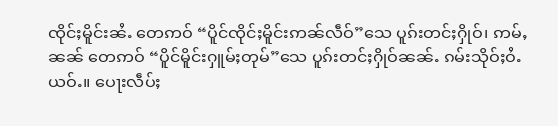ၸိုင်ႈမိူင်းၼႆႉ တေဢဝ် “ပိူင်ၸိုင်ႈမိူင်းဢၼ်လဵဝ်”သေ ပူၵ်းတင်ႈႁိုဝ်၊ ဢမ်ႇၼၼ် တေဢဝ် “ပိူင်မိူင်းႁူမ်ႈတုမ်”သေ ပူၵ်းတင်ႈႁိုဝ်ၼၼ်ႉ ၵမ်းသိုဝ်ႈဝႆႉယဝ်ႉ။ ပေႃးလဵပ်ႈ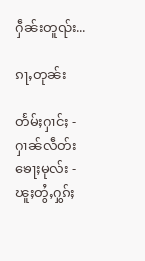ႁဵၼ်းတူၺ်း...

ၵႃႇတုၼ်း

တႅမ်ႈႁၢင်ႈ - ႁၢၼ်လဵတ်း ၶေႃႈမုလ်း - ၽူႈတွႆႇႁွၵ်ႈ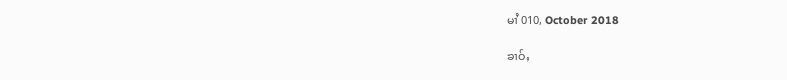မၢႆ 010, October 2018

ၶၢဝ်ႇ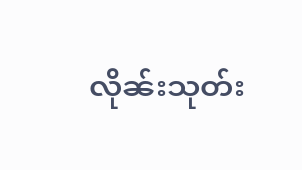လိုၼ်းသုတ်း